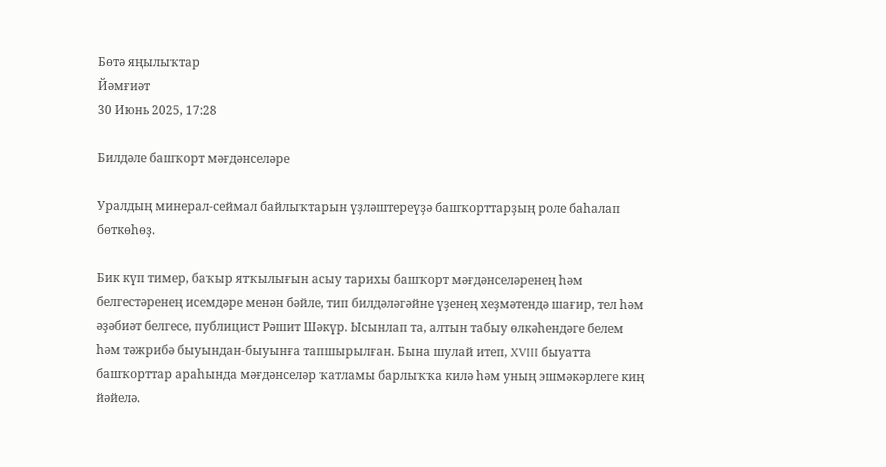Бөтә яңылыҡтар
Йәмғиәт
30 Июнь 2025, 17:28

Билдәле башҡорт мәғдәнселәре

Уралдың минерал-сеймал байлыҡтарын үҙләштереүҙә башҡорттарҙың роле баһалап бөткөһөҙ.

Бик күп тимер, баҡыр ятҡылығын асыу тарихы башҡорт мәғдәнселәренең һәм белгестәренең исемдәре менән бәйле, тип билдәләгәйне үҙенең хеҙмәтендә шағир, тел һәм әҙәбиәт белгесе, публицист Рәшит Шәкүр. Ысынлап та, алтын табыу өлкәһендәге белем һәм тәжрибә быуындан-быуынға тапшырылған. Бына шулай итеп, XVIII быуатта башҡорттар араһында мәғдәнселәр ҡатламы барлыҡҡа килә һәм уның эшмәкәрлеге киң йәйелә.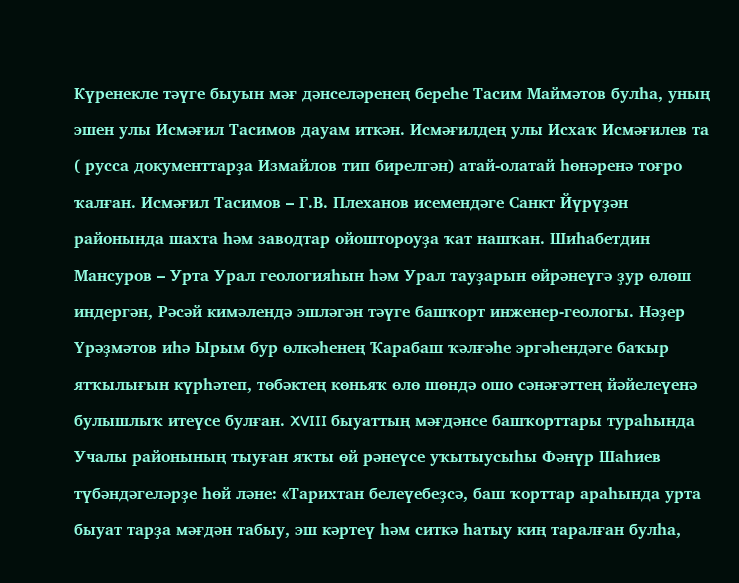Күренекле тәүге быуын мәғ дәнселәренең береһе Тасим Маймәтов булһа, уның эшен улы Исмәғил Тасимов дауам иткән. Исмәғилдең улы Исхаҡ Исмәғилев та ( русса документтарҙа Измайлов тип бирелгән) атай-олатай һөнәренә тоғро ҡалған. Исмәғил Тасимов – Г.В. Плеханов исемендәге Санкт Йүрүҙән районында шахта һәм заводтар ойоштороуҙа ҡат нашҡан. Шиһабетдин Мансуров – Урта Урал геологияһын һәм Урал тауҙарын өйрәнеүгә ҙур өлөш индергән, Рәсәй кимәлендә эшләгән тәүге башҡорт инженер-геологы. Нәҙер Үрәҙмәтов иһә Ырым бур өлкәһенең Ҡарабаш ҡәлғәһе эргәһендәге баҡыр ятҡылығын күрһәтеп, төбәктең көньяҡ өлө шөндә ошо сәнәғәттең йәйелеүенә булышлыҡ итеүсе булған. XVIII быуаттың мәғдәнсе башҡорттары тураһында Учалы районының тыуған яҡты өй рәнеүсе уҡытыусыһы Фәнүр Шаһиев түбәндәгеләрҙе һөй ләне: «Тарихтан белеүебеҙсә, баш ҡорттар араһында урта быуат тарҙа мәғдән табыу, эш кәртеү һәм ситкә һатыу киң таралған булһа,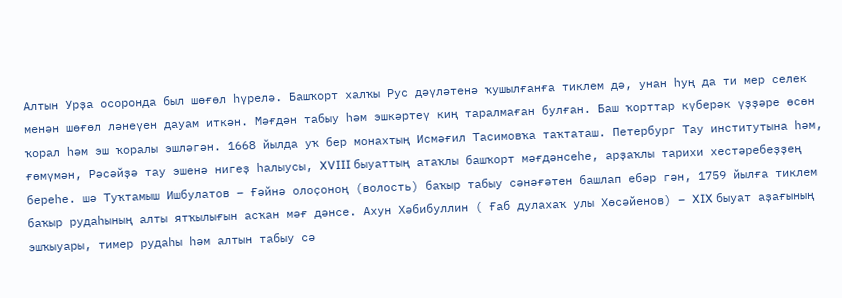Алтын Урҙа осоронда был шөғөл һүрелә. Башҡорт халҡы Рус дәүләтенә ҡушылғанға тиклем дә, унан һуң да ти мер селек менән шөғөл ләнеүен дауам иткән. Мәғдән табыу һәм эшкәртеү киң таралмаған булған. Баш ҡорттар күберәк үҙҙәре өсөн ҡорал һәм эш ҡоралы эшләгән. 1668 йылда уҡ бер монахтың Исмәғил Тасимовҡа таҡтаташ. Петербург Тау институтына һәм, ғөмүмән, Рәсәйҙә тау эшенә нигеҙ һалыусы, XVIII быуаттың атаҡлы башҡорт мәғдәнсеһе, арҙаҡлы тарихи хестәребеҙҙең береһе. шә Туҡтамыш Ишбулатов – Ғәйнә олоҫоноң (волость) баҡыр табыу сәнәғәтен башлап ебәр гән, 1759 йылға тиклем баҡыр рудаһының алты ятҡылығын асҡан мәғ дәнсе. Ахун Хәбибуллин ( Ғаб дулахаҡ улы Хөсәйенов) – XIX быуат аҙағының эшҡыуары, тимер рудаһы һәм алтын табыу сә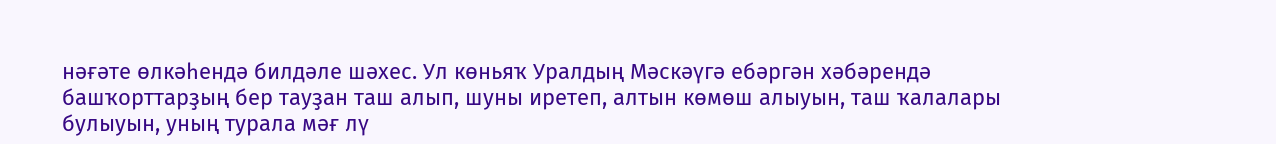нәғәте өлкәһендә билдәле шәхес. Ул көньяҡ Уралдың Мәскәүгә ебәргән хәбәрендә башҡорттарҙың бер тауҙан таш алып, шуны иретеп, алтын көмөш алыуын, таш ҡалалары булыуын, уның турала мәғ лү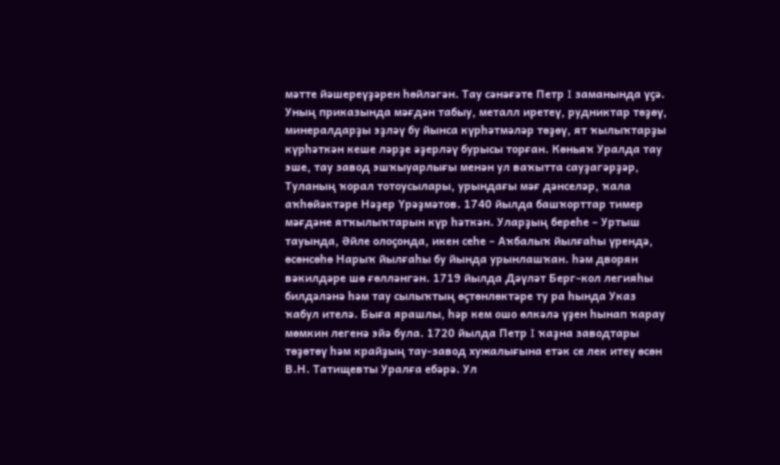мәтте йәшереүҙәрен һөйләгән. Тау сәнәғәте Петр I заманында үҫә. Уның приказында мәғдән табыу, металл иретеү, рудниктар төҙөү, минералдарҙы эҙләү бу йынса күрһәтмәләр төҙөү, ят ҡылыҡтарҙы күрһәткән кеше ләрҙе әҙерләү бурысы торған. Көньяҡ Уралда тау эше, тау завод эшҡыуарлығы менән ул ваҡытта сауҙагәрҙәр, Туланың ҡорал тотоусылары, урындағы мәғ дәнселәр, ҡала аҡһөйәктәре Нәҙер Үрәҙмәтов. 1740 йылда башҡорттар тимер мәғдәне ятҡылыҡтарын күр һәткән. Уларҙың береһе – Уртыш тауында, Әйле олоҫонда, икен сеһе – Аҡбалыҡ йылғаһы үрендә, өсөнсөһө Нарыҡ йылғаһы бу йында урынлашҡан. һәм дворян вәкилдәре шө ғөлләнгән. 1719 йылда Дәүләт Берг-кол легияһы билдәләнә һәм тау сылыҡтың өҫтөнлөктәре ту ра һында Указ ҡабул ителә. Быға ярашлы, һәр кем ошо өлкәлә үҙен һынап ҡарау мөмкин легенә эйә була. 1720 йылда Петр I ҡаҙна заводтары төҙөтөү һәм крайҙың тау-завод хужалығына етәк се лек итеү өсөн В.Н. Татищевты Уралға ебәрә. Ул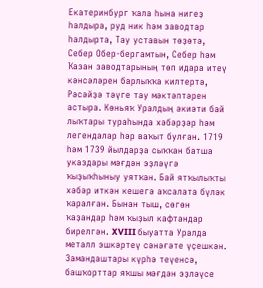Екатеринбург ҡала һына нигеҙ һалдыра, руд ник һәм заводтар һалдырта, Тау уставын төҙөтә, Себер Обер-бергамтын, Себер һәм Ҡазан заводтарының төп идара итеү кәнсәләрен барлыҡҡа килтертә, Рәсәйҙә тәүге тау мәктәптәрен астыра. Көньяҡ Уралдың әкиәти бай лыҡтары тураһында хәбәрҙәр һәм легендалар һәр ваҡыт булған. 1719 һәм 1739 йылдарҙа сыҡҡан батша указдары мәғдән эҙләүгә ҡыҙыҡһыныу уятҡан. Бай ятҡылыҡты хәбәр иткән кешегә аҡсалата бүләк ҡаралған. Бынан тыш, сөгөн ҡаҙандар һәм ҡыҙыл кафтандар бирелгән. XVIII быуатта Уралда металл эшкәртеү сәнәғәте үҫешкән. Замандаштары күрһә теүенсә, башҡорттар яҡшы мәғдән эҙләүсе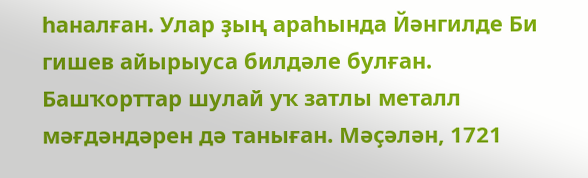һаналған. Улар ҙың араһында Йәнгилде Би гишев айырыуса билдәле булған. Башҡорттар шулай уҡ затлы металл мәғдәндәрен дә таныған. Мәҫәлән, 1721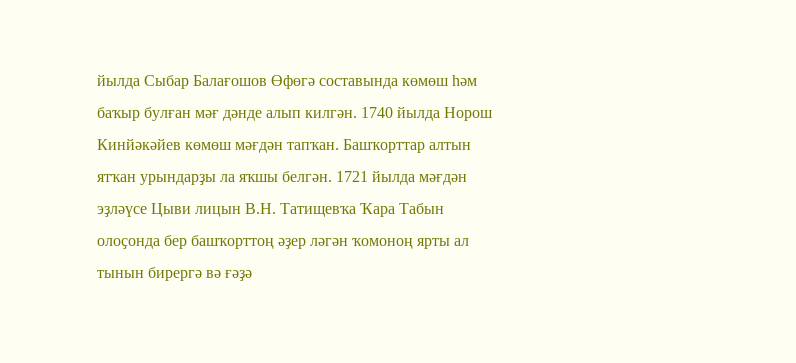йылда Сыбар Балағошов Өфөгә составында көмөш һәм баҡыр булған мәғ дәнде алып килгән. 1740 йылда Норош Кинйәкәйев көмөш мәғдән тапҡан. Башҡорттар алтын ятҡан урындарҙы ла яҡшы белгән. 1721 йылда мәғдән эҙләүсе Цыви лицын В.Н. Татищевҡа Ҡара Табын олоҫонда бер башҡорттоң әҙер ләгән ҡомоноң ярты ал тынын бирергә вә ғәҙә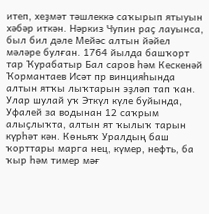итеп, хеҙмәт тәшлеккә саҡырып ятыуын хәбәр иткән. Нәркиз Чупин раҫ лауынса, был бил дәле Мейәс алтын йәйел мәләре булған. 1764 йылда башҡорт тар Ҡурабатыр Бал саров һәм Кескенәй Ҡормантаев Исәт пр винцияһында алтын ятҡы лыҡтарын эҙләп тап ҡан. Улар шулай уҡ Эткүл күле буйында, Уфалей за водынан 12 саҡрым алыҫлыҡта, алтын ят ҡылыҡ тарын күрһәт кән. Көньяҡ Уралдың баш ҡорттары марга нец, күмер, нефть, ба ҡыр һәм тимер мәғ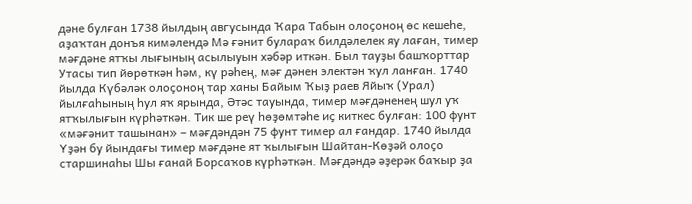дәне булған 1738 йылдың авгусында Ҡара Табын олоҫоноң өс кешеһе, аҙаҡтан донъя кимәлендә Мә ғәнит булараҡ билдәлелек яу лаған, тимер мәғдәне ятҡы лығының асылыуын хәбәр иткән. Был тауҙы башҡорттар Утасы тип йөрөткән һәм, кү рәһең, мәғ дәнен электән ҡул ланған. 1740 йылда Күбәләк олоҫоноң тар ханы Байым Ҡыҙ раев Яйыҡ (Урал) йылғаһының һул яҡ ярында, Әтәс тауында, тимер мәғдәненең шул уҡ ятҡылығын күрһәткән. Тик ше реү һөҙөмтәһе иҫ киткес булған: 100 фунт «мәғәнит ташынан» – мәғдәндән 75 фунт тимер ал ғандар. 1740 йылда Үҙән бу йындағы тимер мәғдәне ят ҡылығын Шайтан-Көҙәй олоҫо старшинаһы Шы ғанай Борсаҡов күрһәткән. Мәғдәндә әҙерәк баҡыр ҙа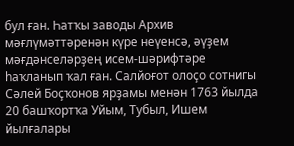бул ған. Һатҡы заводы Архив мәғлүмәттәренән күре неүенсә, әүҙем мәғдәнселәрҙең исем-шәрифтәре һаҡланып ҡал ған. Салйоғот олоҫо сотнигы Сәлей Боҫҡонов ярҙамы менән 1763 йылда 20 башҡортҡа Уйым, Тубыл, Ишем йылғалары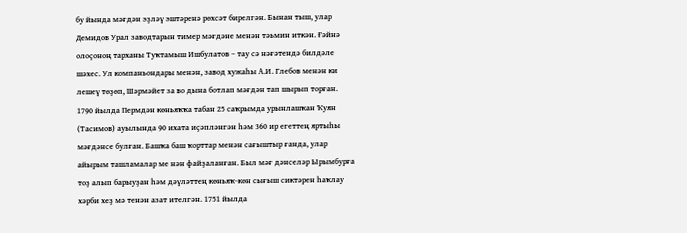бу йында мәғдән эҙләү эштәренә рөхсәт бирелгән. Бынан тыш, улар Демидов Урал заводтарын тимер мәғдәне менән тәьмин иткән. Ғәйнә олоҫоноң тарханы Туҡтамыш Ишбулатов – тау сә нәғәтендә билдәле шәхес. Ул компаньондары менән, завод хужаһы А.И. Глебов менән ки лешеү төҙөп, Шәрмәйет за во дына ботлап мәғдән тап шырып торған. 1790 йылда Пермдән көньяҡҡа табан 25 саҡрымда урынлашҡан Ҡуян (Тасимов) ауылында 90 ихата иҫәпләнгән һәм 360 ир егеттең яртыһы мәғдәнсе булған. Башҡа баш ҡорттар менән сағыштыр ғанда, улар айырым ташламалар ме нән файҙаланған. Был мәғ дәнселәр Ырымбурға тоҙ алып барыуҙан һәм дәүләттең көньяҡ-көн сығыш сиктәрен һаҡлау хәрби хеҙ мә тенән азат ителгән. 1751 йылда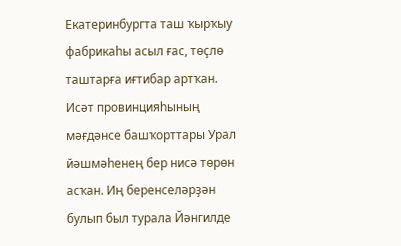Екатеринбургта таш ҡырҡыу фабрикаһы асыл ғас, төҫлө таштарға иғтибар артҡан. Исәт провинцияһының мәғдәнсе башҡорттары Урал йәшмәһенең бер нисә төрөн асҡан. Иң беренселәрҙән булып был турала Йәнгилде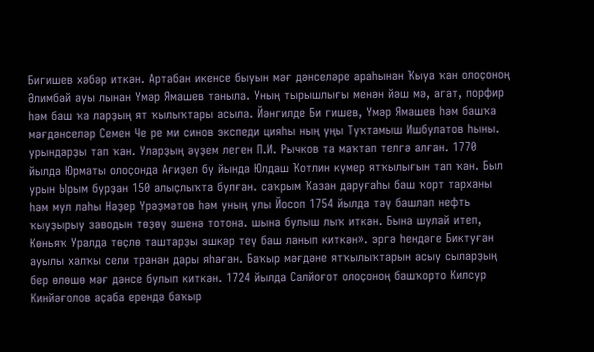Бигишев хәбәр иткән. Артабан икенсе быуын мәғ дәнселәре араһынан Ҡыуа ҡан олоҫоноң Әлимбай ауы лынан Үмәр Ямашев таныла. Уның тырышлығы менән йәш мә, агат, порфир һәм баш ҡа ларҙың ят ҡылыҡтары асыла. Йәнгилде Би гишев, Үмәр Ямашев һәм башҡа мәғдәнселәр Семен Че ре ми синов экспеди цияһы ның уңы Туҡтамыш Ишбулатов һыны. урындарҙы тап ҡан. Уларҙың әүҙем леген П.И. Рычков та маҡтап телгә алған. 1770 йылда Юрматы олоҫонда Ағиҙел бу йында Юлдаш Ҡотлин күмер ятҡылығын тап ҡан. Был урын Ырым бурҙан 150 алыҫлыҡта булған. саҡрым Ҡазан даруғаһы баш ҡорт тарханы һәм мул лаһы Нәҙер Үрәҙмәтов һәм уның улы Йосоп 1754 йылда тәү башлап нефть ҡыуҙырыу заводын төҙөү эшенә тотона. шына булыш лыҡ иткән. Бына шулай итеп, Көньяҡ Уралда төҫлө таштарҙы эшкәр теү баш ланып киткән». эргә һендәге Биктуған ауылы халҡы сели транан дары яһаған. Баҡыр мәғдәне ятҡылыҡтарын асыу сыларҙың бер өлөшө мәғ дәнсе булып киткән. 1724 йылда Салйоғот олоҫоноң башҡорто Килсур Кинйәғолов аҫаба ерендә баҡыр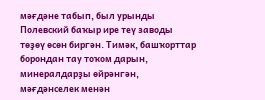мәғдәне табып, был урынды Полевский баҡыр ире теү заводы төҙөү өсөн биргән. Тимәк, башҡорттар борондан тау тоҡом дарын, минералдарҙы өйрәнгән, мәғдәнселек менән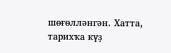шөғөлләнгән. Хатта, тарихҡа күҙ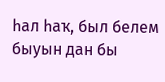һал һаҡ, был белем быуын дан бы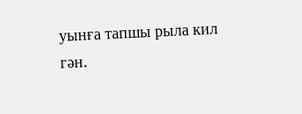уынға тапшы рыла кил гән.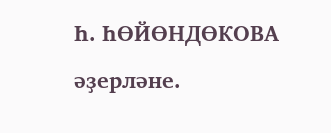Һ. ҺӨЙӨНДӨКОВА әҙерләне.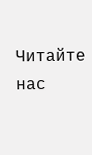Читайте нас